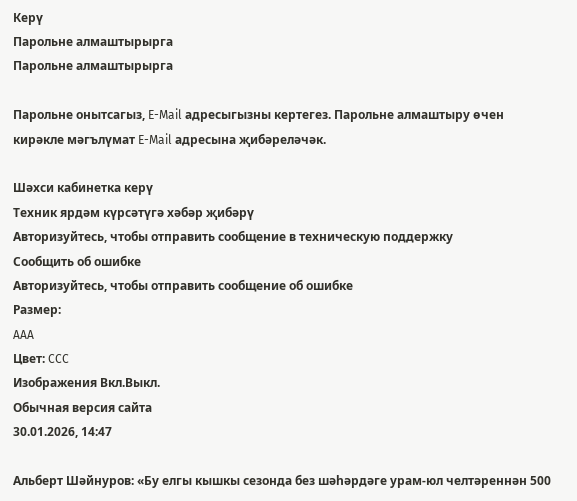Керү
Парольне алмаштырырга
Парольне алмаштырырга

Парольне онытсагыз, E-Mail адресыгызны кертегез. Парольне алмаштыру өчен кирәкле мәгълүмат E-Mail адресына җибәреләчәк.

Шәхси кабинетка керү
Техник ярдәм күрсәтүгә хәбәр җибәрү
Авторизуйтесь, чтобы отправить сообщение в техническую поддержку
Сообщить об ошибке
Авторизуйтесь, чтобы отправить сообщение об ошибке
Размер:
AAA
Цвет: CCC
Изображения Вкл.Выкл.
Обычная версия сайта
30.01.2026, 14:47

Альберт Шәйнуров: «Бу елгы кышкы сезонда без шәһәрдәге урам-юл челтәреннән 500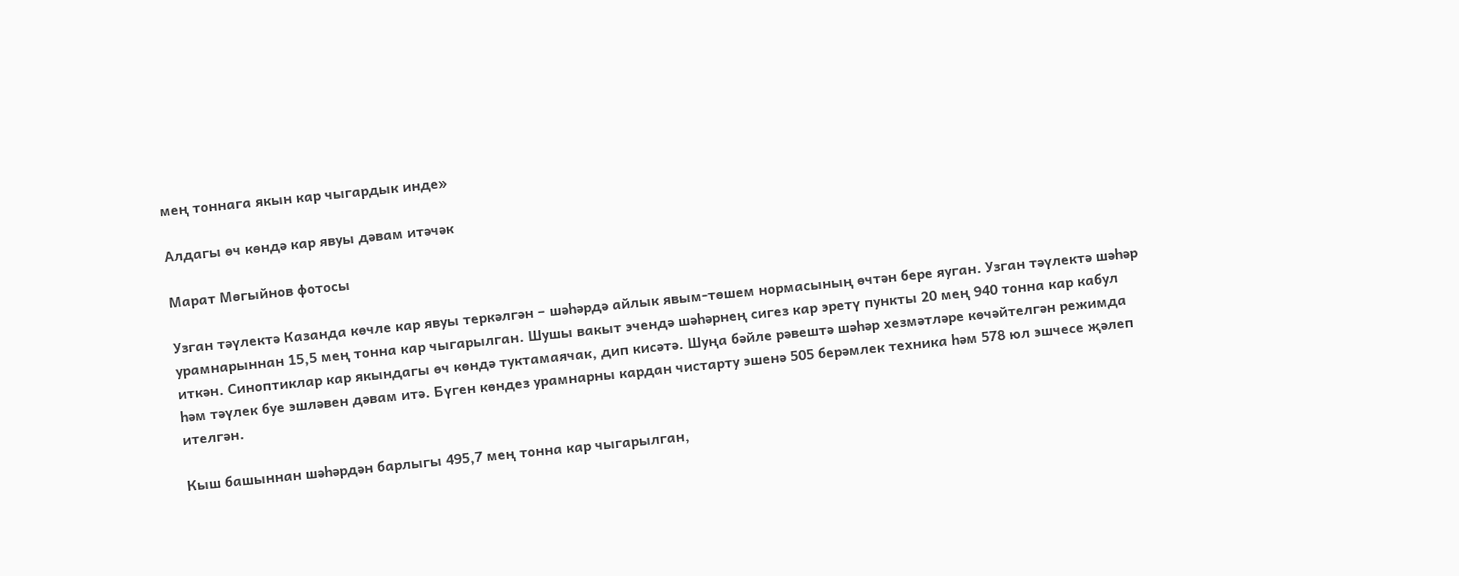мең тоннага якын кар чыгардык инде»

Алдагы өч көндә кар явуы дәвам итәчәк

Марат Мөгыйнов фотосы

Узган тәүлектә Казанда көчле кар явуы теркәлгән – шәһәрдә айлык явым-төшем нормасының өчтән бере яуган. Узган тәүлектә шәһәр урамнарыннан 15,5 мең тонна кар чыгарылган. Шушы вакыт эчендә шәһәрнең сигез кар эретү пункты 20 мең 940 тонна кар кабул иткән. Синоптиклар кар якындагы өч көндә туктамаячак, дип кисәтә. Шуңа бәйле рәвештә шәһәр хезмәтләре көчәйтелгән режимда һәм тәүлек буе эшләвен дәвам итә. Бүген көндез урамнарны кардан чистарту эшенә 505 берәмлек техника һәм 578 юл эшчесе җәлеп ителгән.

Кыш башыннан шәһәрдән барлыгы 495,7 мең тонна кар чыгарылган,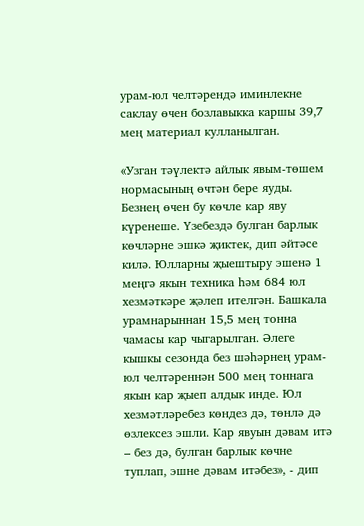урам-юл челтәрендә иминлекне саклау өчен бозлавыкка каршы 39,7 мең материал кулланылган.

«Узган тәүлектә айлык явым-төшем нормасының өчтән бере яуды. Безнең өчен бу көчле кар яву күренеше. Үзебездә булган барлык көчләрне эшкә җиктек, дип әйтәсе килә. Юлларны җыештыру эшенә 1 меңгә якын техника һәм 684 юл хезмәткәре җәлеп ителгән. Башкала урамнарыннан 15,5 мең тонна чамасы кар чыгарылган. Әлеге кышкы сезонда без шәһәрнең урам-юл челтәреннән 500 мең тоннага якын кар җыеп алдык инде. Юл хезмәтләребез көндез дә, төнлә дә өзлексез эшли. Кар явуын дәвам итә – без дә, булган барлык көчне туплап, эшне дәвам итәбез», - дип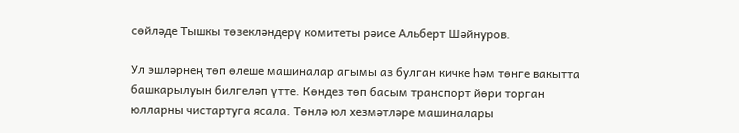сөйләде Тышкы төзекләндерү комитеты рәисе Альберт Шәйнуров.

Ул эшләрнең төп өлеше машиналар агымы аз булган кичке һәм төнге вакытта башкарылуын билгеләп үтте. Көндез төп басым транспорт йөри торган юлларны чистартуга ясала. Төнлә юл хезмәтләре машиналары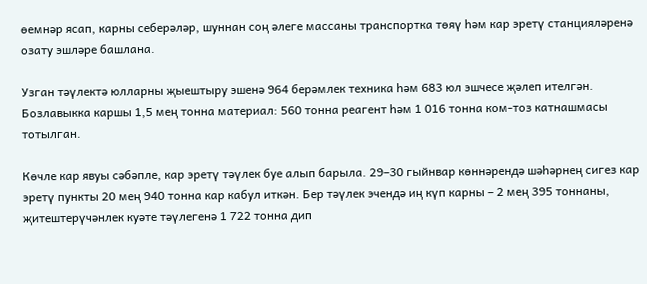өемнәр ясап, карны себерәләр, шуннан соң әлеге массаны транспортка төяү һәм кар эретү станцияләренә озату эшләре башлана.

Узган тәүлектә юлларны җыештыру эшенә 964 берәмлек техника һәм 683 юл эшчесе җәлеп ителгән. Бозлавыкка каршы 1,5 мең тонна материал: 560 тонна реагент һәм 1 016 тонна ком-тоз катнашмасы тотылган.

Көчле кар явуы сәбәпле, кар эретү тәүлек буе алып барыла. 29–30 гыйнвар көннәрендә шәһәрнең сигез кар эретү пункты 20 мең 940 тонна кар кабул иткән. Бер тәүлек эчендә иң күп карны – 2 мең 395 тоннаны, җитештерүчәнлек куәте тәүлегенә 1 722 тонна дип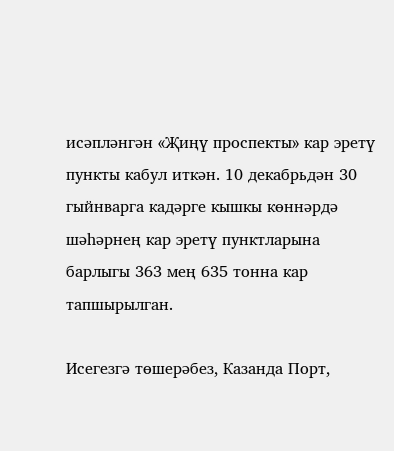исәпләнгән «Җиңү проспекты» кар эретү пункты кабул иткән. 10 декабрьдән 30 гыйнварга кадәрге кышкы көннәрдә шәһәрнең кар эретү пунктларына барлыгы 363 мең 635 тонна кар тапшырылган.

Исегезгә төшерәбез, Казанда Порт,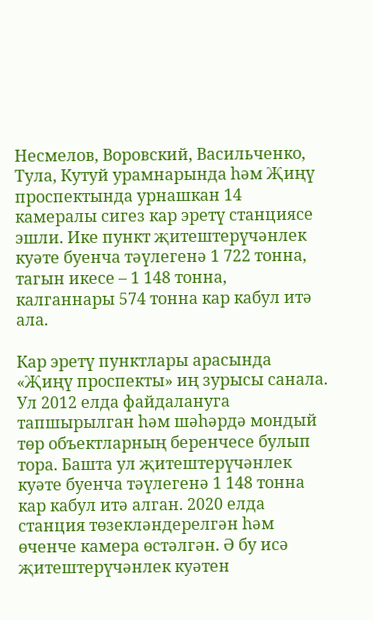Несмелов, Воровский, Васильченко, Тула, Кутуй урамнарында һәм Җиңү проспектында урнашкан 14 камералы сигез кар эретү станциясе эшли. Ике пункт җитештерүчәнлек куәте буенча тәүлегенә 1 722 тонна, тагын икесе – 1 148 тонна, калганнары 574 тонна кар кабул итә ала.

Кар эретү пунктлары арасында «Җиңү проспекты» иң зурысы санала. Ул 2012 елда файдалануга тапшырылган һәм шәһәрдә мондый төр объектларның беренчесе булып тора. Башта ул җитештерүчәнлек куәте буенча тәүлегенә 1 148 тонна кар кабул итә алган. 2020 елда станция төзекләндерелгән һәм өченче камера өстәлгән. Ә бу исә җитештерүчәнлек куәтен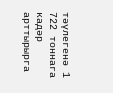тәүлегенә 1 722 тоннага кадәр арттырырга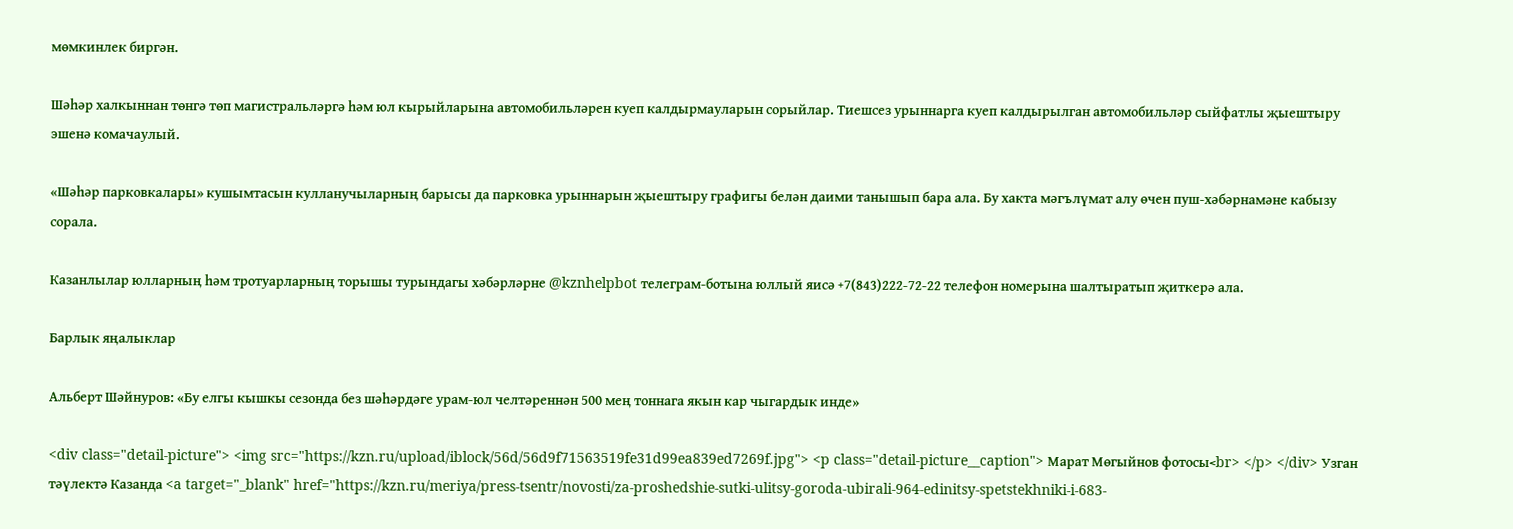мөмкинлек биргән.

Шәһәр халкыннан төнгә төп магистральләргә һәм юл кырыйларына автомобильләрен куеп калдырмауларын сорыйлар. Тиешсез урыннарга куеп калдырылган автомобильләр сыйфатлы җыештыру эшенә комачаулый.

«Шәһәр парковкалары» кушымтасын кулланучыларның барысы да парковка урыннарын җыештыру графигы белән даими танышып бара ала. Бу хакта мәгълүмат алу өчен пуш-хәбәрнамәне кабызу сорала.

Казанлылар юлларның һәм тротуарларның торышы турындагы хәбәрләрне @kznhelpbot телеграм-ботына юллый яисә +7(843)222-72-22 телефон номерына шалтыратып җиткерә ала.

Барлык яңалыклар

Альберт Шәйнуров: «Бу елгы кышкы сезонда без шәһәрдәге урам-юл челтәреннән 500 мең тоннага якын кар чыгардык инде»

<div class="detail-picture"> <img src="https://kzn.ru/upload/iblock/56d/56d9f71563519fe31d99ea839ed7269f.jpg"> <p class="detail-picture__caption"> Марат Мөгыйнов фотосы<br> </p> </div> Узган тәүлектә Казанда <a target="_blank" href="https://kzn.ru/meriya/press-tsentr/novosti/za-proshedshie-sutki-ulitsy-goroda-ubirali-964-edinitsy-spetstekhniki-i-683-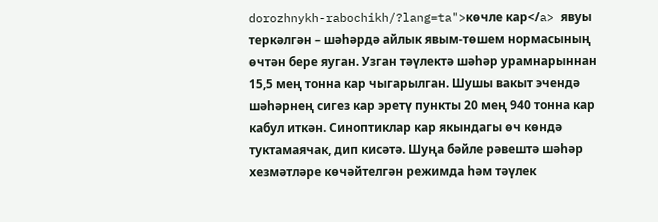dorozhnykh-rabochikh/?lang=ta">көчле кар</a> явуы теркәлгән – шәһәрдә айлык явым-төшем нормасының өчтән бере яуган. Узган тәүлектә шәһәр урамнарыннан 15,5 мең тонна кар чыгарылган. Шушы вакыт эчендә шәһәрнең сигез кар эретү пункты 20 мең 940 тонна кар кабул иткән. Синоптиклар кар якындагы өч көндә туктамаячак, дип кисәтә. Шуңа бәйле рәвештә шәһәр хезмәтләре көчәйтелгән режимда һәм тәүлек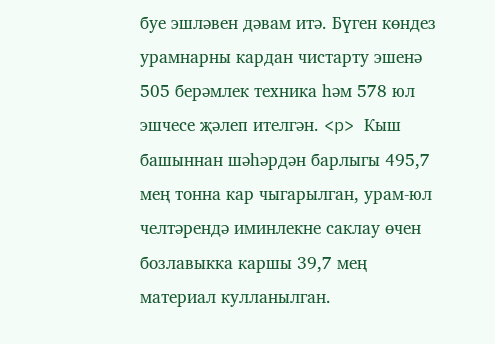буе эшләвен дәвам итә. Бүген көндез урамнарны кардан чистарту эшенә 505 берәмлек техника һәм 578 юл эшчесе җәлеп ителгән. <p> Кыш башыннан шәһәрдән барлыгы 495,7 мең тонна кар чыгарылган, урам-юл челтәрендә иминлекне саклау өчен бозлавыкка каршы 39,7 мең материал кулланылган.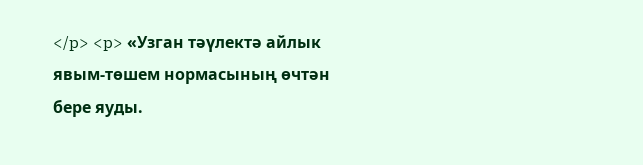</p> <p> «Узган тәүлектә айлык явым-төшем нормасының өчтән бере яуды.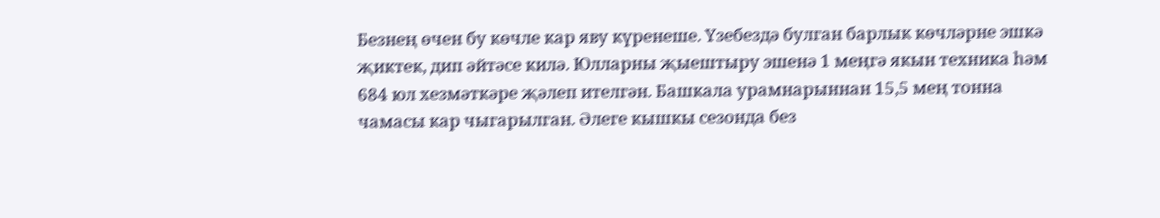Безнең өчен бу көчле кар яву күренеше. Үзебездә булган барлык көчләрне эшкә җиктек, дип әйтәсе килә. Юлларны җыештыру эшенә 1 меңгә якын техника һәм 684 юл хезмәткәре җәлеп ителгән. Башкала урамнарыннан 15,5 мең тонна чамасы кар чыгарылган. Әлеге кышкы сезонда без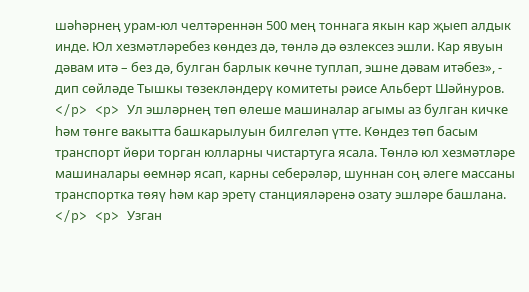шәһәрнең урам-юл челтәреннән 500 мең тоннага якын кар җыеп алдык инде. Юл хезмәтләребез көндез дә, төнлә дә өзлексез эшли. Кар явуын дәвам итә – без дә, булган барлык көчне туплап, эшне дәвам итәбез», - дип сөйләде Тышкы төзекләндерү комитеты рәисе Альберт Шәйнуров. </p> <p> Ул эшләрнең төп өлеше машиналар агымы аз булган кичке һәм төнге вакытта башкарылуын билгеләп үтте. Көндез төп басым транспорт йөри торган юлларны чистартуга ясала. Төнлә юл хезмәтләре машиналары өемнәр ясап, карны себерәләр, шуннан соң әлеге массаны транспортка төяү һәм кар эретү станцияләренә озату эшләре башлана. </p> <p> Узган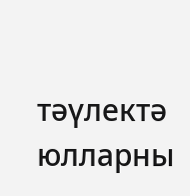тәүлектә юлларны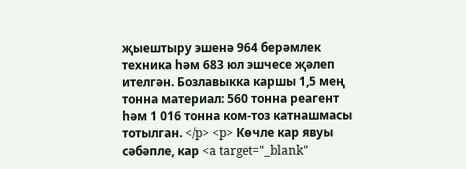җыештыру эшенә 964 берәмлек техника һәм 683 юл эшчесе җәлеп ителгән. Бозлавыкка каршы 1,5 мең тонна материал: 560 тонна реагент һәм 1 016 тонна ком-тоз катнашмасы тотылган. </p> <p> Көчле кар явуы сәбәпле, кар <a target="_blank"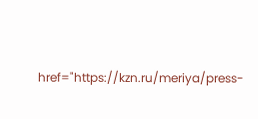href="https://kzn.ru/meriya/press-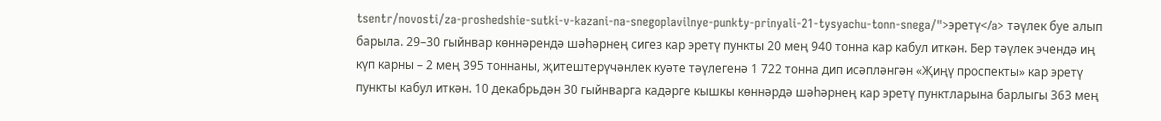tsentr/novosti/za-proshedshie-sutki-v-kazani-na-snegoplavilnye-punkty-prinyali-21-tysyachu-tonn-snega/">эретү</a> тәүлек буе алып барыла. 29–30 гыйнвар көннәрендә шәһәрнең сигез кар эретү пункты 20 мең 940 тонна кар кабул иткән. Бер тәүлек эчендә иң күп карны – 2 мең 395 тоннаны, җитештерүчәнлек куәте тәүлегенә 1 722 тонна дип исәпләнгән «Җиңү проспекты» кар эретү пункты кабул иткән. 10 декабрьдән 30 гыйнварга кадәрге кышкы көннәрдә шәһәрнең кар эретү пунктларына барлыгы 363 мең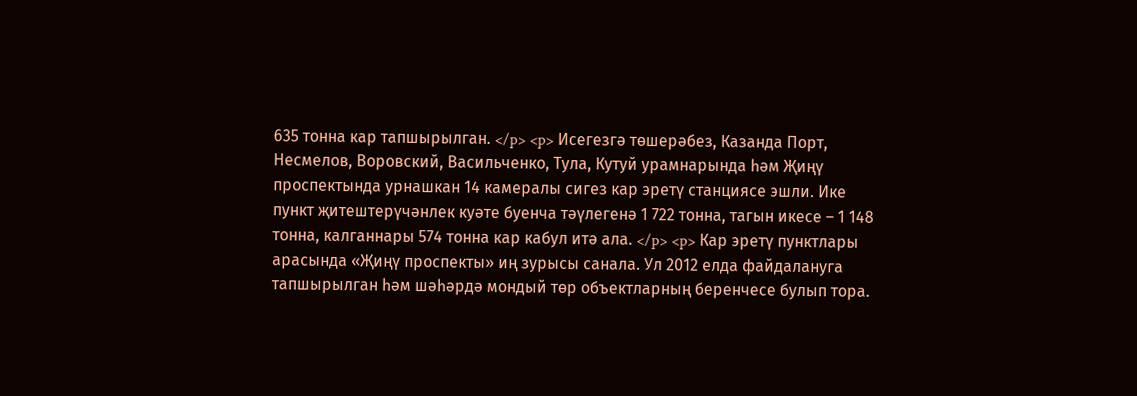635 тонна кар тапшырылган. </p> <p> Исегезгә төшерәбез, Казанда Порт, Несмелов, Воровский, Васильченко, Тула, Кутуй урамнарында һәм Җиңү проспектында урнашкан 14 камералы сигез кар эретү станциясе эшли. Ике пункт җитештерүчәнлек куәте буенча тәүлегенә 1 722 тонна, тагын икесе – 1 148 тонна, калганнары 574 тонна кар кабул итә ала. </p> <p> Кар эретү пунктлары арасында «Җиңү проспекты» иң зурысы санала. Ул 2012 елда файдалануга тапшырылган һәм шәһәрдә мондый төр объектларның беренчесе булып тора.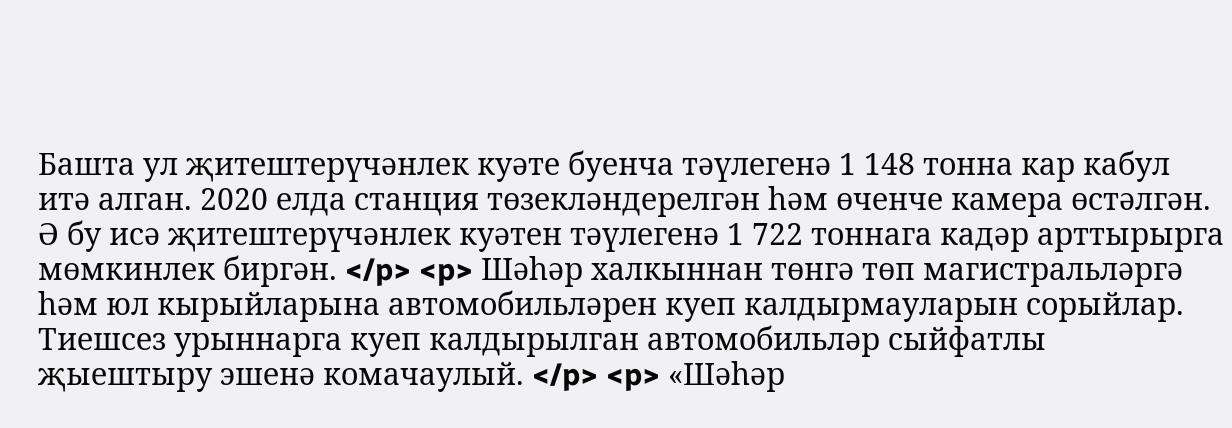Башта ул җитештерүчәнлек куәте буенча тәүлегенә 1 148 тонна кар кабул итә алган. 2020 елда станция төзекләндерелгән һәм өченче камера өстәлгән. Ә бу исә җитештерүчәнлек куәтен тәүлегенә 1 722 тоннага кадәр арттырырга мөмкинлек биргән. </p> <p> Шәһәр халкыннан төнгә төп магистральләргә һәм юл кырыйларына автомобильләрен куеп калдырмауларын сорыйлар. Тиешсез урыннарга куеп калдырылган автомобильләр сыйфатлы җыештыру эшенә комачаулый. </p> <p> «Шәһәр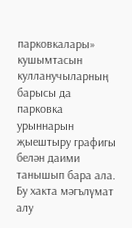парковкалары» кушымтасын кулланучыларның барысы да парковка урыннарын җыештыру графигы белән даими танышып бара ала. Бу хакта мәгълүмат алу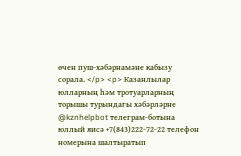өчен пуш-хәбәрнамәне кабызу сорала. </p> <p> Казанлылар юлларның һәм тротуарларның торышы турындагы хәбәрләрне @kznhelpbot телеграм-ботына юллый яисә +7(843)222-72-22 телефон номерына шалтыратып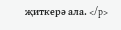җиткерә ала. </p>